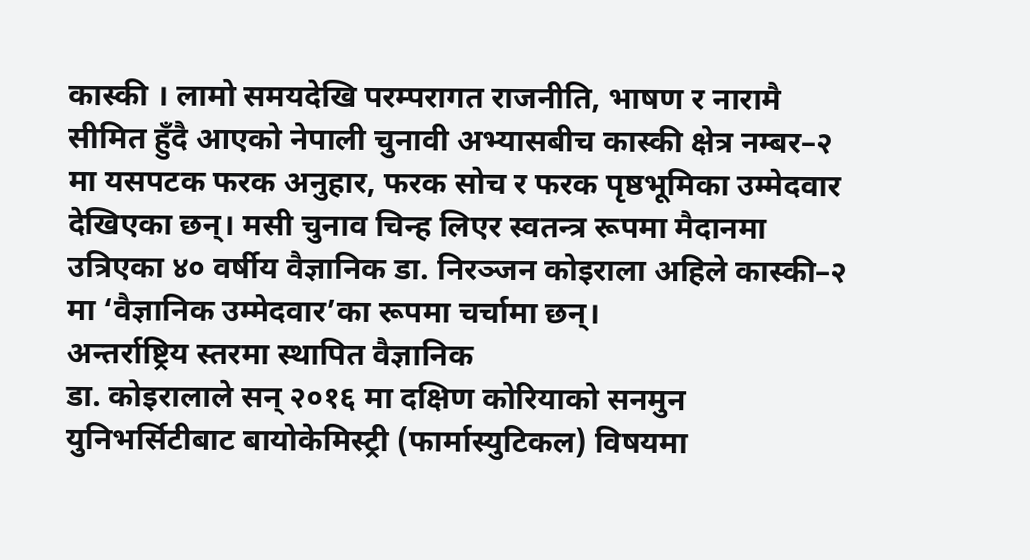कास्की । लामो समयदेखि परम्परागत राजनीति, भाषण र नारामै सीमित हुँदै आएको नेपाली चुनावी अभ्यासबीच कास्की क्षेत्र नम्बर–२ मा यसपटक फरक अनुहार, फरक सोच र फरक पृष्ठभूमिका उम्मेदवार देखिएका छन्। मसी चुनाव चिन्ह लिएर स्वतन्त्र रूपमा मैदानमा उत्रिएका ४० वर्षीय वैज्ञानिक डा. निरञ्जन कोइराला अहिले कास्की–२ मा ‘वैज्ञानिक उम्मेदवार’का रूपमा चर्चामा छन्।
अन्तर्राष्ट्रिय स्तरमा स्थापित वैज्ञानिक
डा. कोइरालाले सन् २०१६ मा दक्षिण कोरियाको सनमुन युनिभर्सिटीबाट बायोकेमिस्ट्री (फार्मास्युटिकल) विषयमा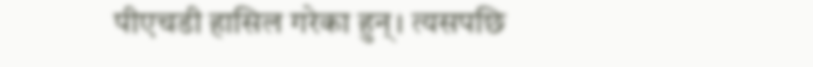पीएचडी हासिल गरेका हुन्। त्यसपछि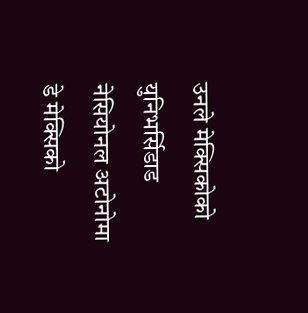उनले मेक्सिकोको युनिभर्सिडाड नेसियोनल अटोनोमा डे मेक्सिको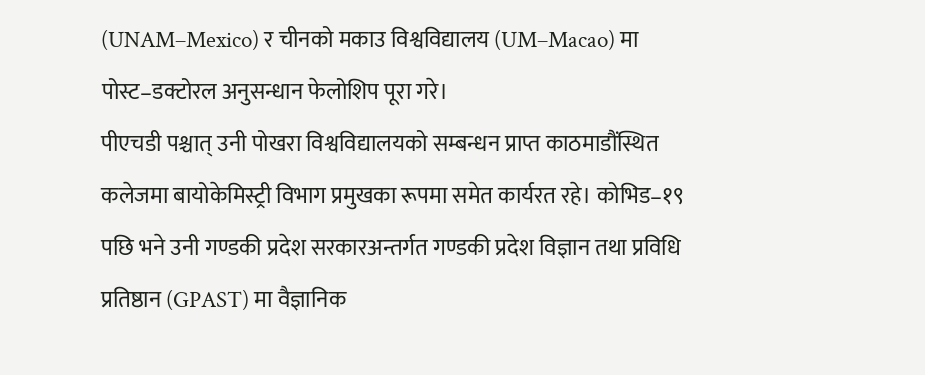(UNAM–Mexico) र चीनको मकाउ विश्वविद्यालय (UM–Macao) मा पोस्ट–डक्टोरल अनुसन्धान फेलोशिप पूरा गरे।
पीएचडी पश्चात् उनी पोखरा विश्वविद्यालयको सम्बन्धन प्राप्त काठमाडौंस्थित कलेजमा बायोकेमिस्ट्री विभाग प्रमुखका रूपमा समेत कार्यरत रहे। कोभिड–१९ पछि भने उनी गण्डकी प्रदेश सरकारअन्तर्गत गण्डकी प्रदेश विज्ञान तथा प्रविधि प्रतिष्ठान (GPAST) मा वैज्ञानिक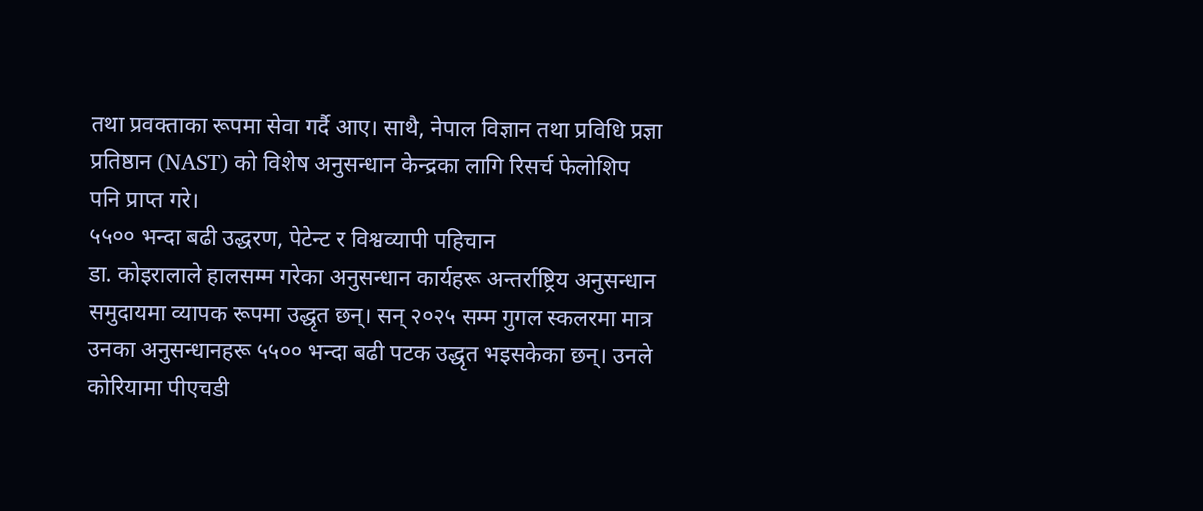तथा प्रवक्ताका रूपमा सेवा गर्दै आए। साथै, नेपाल विज्ञान तथा प्रविधि प्रज्ञा प्रतिष्ठान (NAST) को विशेष अनुसन्धान केन्द्रका लागि रिसर्च फेलोशिप पनि प्राप्त गरे।
५५०० भन्दा बढी उद्धरण, पेटेन्ट र विश्वव्यापी पहिचान
डा. कोइरालाले हालसम्म गरेका अनुसन्धान कार्यहरू अन्तर्राष्ट्रिय अनुसन्धान समुदायमा व्यापक रूपमा उद्धृत छन्। सन् २०२५ सम्म गुगल स्कलरमा मात्र उनका अनुसन्धानहरू ५५०० भन्दा बढी पटक उद्धृत भइसकेका छन्। उनले कोरियामा पीएचडी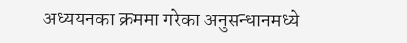अध्ययनका क्रममा गरेका अनुसन्धानमध्ये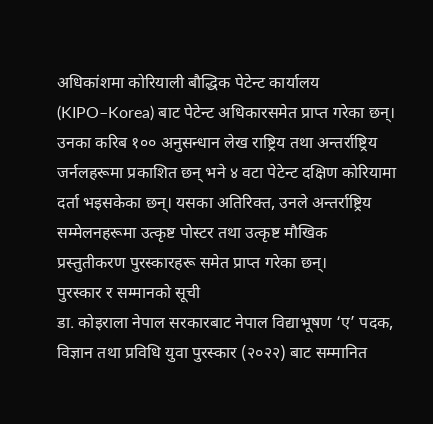अधिकांशमा कोरियाली बौद्धिक पेटेन्ट कार्यालय (KIPO–Korea) बाट पेटेन्ट अधिकारसमेत प्राप्त गरेका छन्।
उनका करिब १०० अनुसन्धान लेख राष्ट्रिय तथा अन्तर्राष्ट्रिय जर्नलहरूमा प्रकाशित छन् भने ४ वटा पेटेन्ट दक्षिण कोरियामा दर्ता भइसकेका छन्। यसका अतिरिक्त, उनले अन्तर्राष्ट्रिय सम्मेलनहरूमा उत्कृष्ट पोस्टर तथा उत्कृष्ट मौखिक प्रस्तुतीकरण पुरस्कारहरू समेत प्राप्त गरेका छन्।
पुरस्कार र सम्मानको सूची
डा. कोइराला नेपाल सरकारबाट नेपाल विद्याभूषण ‘ए’ पदक, विज्ञान तथा प्रविधि युवा पुरस्कार (२०२२) बाट सम्मानित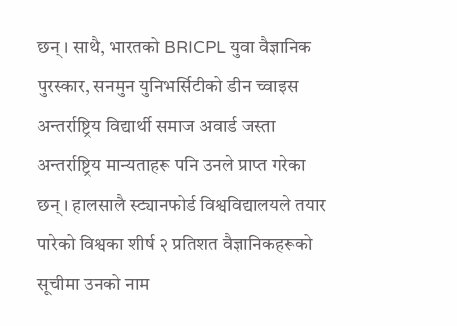छन्। साथै, भारतको BRICPL युवा वैज्ञानिक पुरस्कार, सनमुन युनिभर्सिटीको डीन च्वाइस अन्तर्राष्ट्रिय विद्यार्थी समाज अवार्ड जस्ता अन्तर्राष्ट्रिय मान्यताहरू पनि उनले प्राप्त गरेका छन्। हालसालै स्ट्यानफोर्ड विश्वविद्यालयले तयार पारेको विश्वका शीर्ष २ प्रतिशत वैज्ञानिकहरूको सूचीमा उनको नाम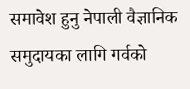समावेश हुनु नेपाली वैज्ञानिक समुदायका लागि गर्वको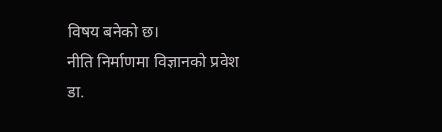विषय बनेको छ।
नीति निर्माणमा विज्ञानको प्रवेश
डा.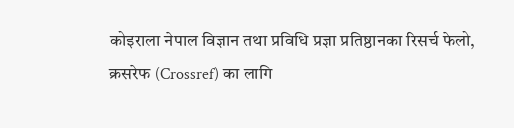कोइराला नेपाल विज्ञान तथा प्रविधि प्रज्ञा प्रतिष्ठानका रिसर्च फेलो, क्रसरेफ (Crossref) का लागि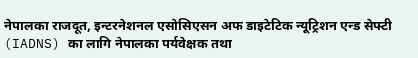नेपालका राजदूत, इन्टरनेशनल एसोसिएसन अफ डाइटेटिक न्यूट्रिशन एन्ड सेफ्टी (IADNS) का लागि नेपालका पर्यवेक्षक तथा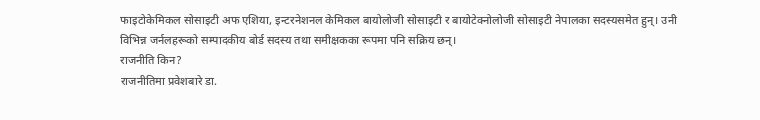फाइटोकेमिकल सोसाइटी अफ एशिया, इन्टरनेशनल केमिकल बायोलोजी सोसाइटी र बायोटेक्नोलोजी सोसाइटी नेपालका सदस्यसमेत हुन्। उनी विभिन्न जर्नलहरूको सम्पादकीय बोर्ड सदस्य तथा समीक्षकका रूपमा पनि सक्रिय छन्।
राजनीति किन?
राजनीतिमा प्रवेशबारे डा.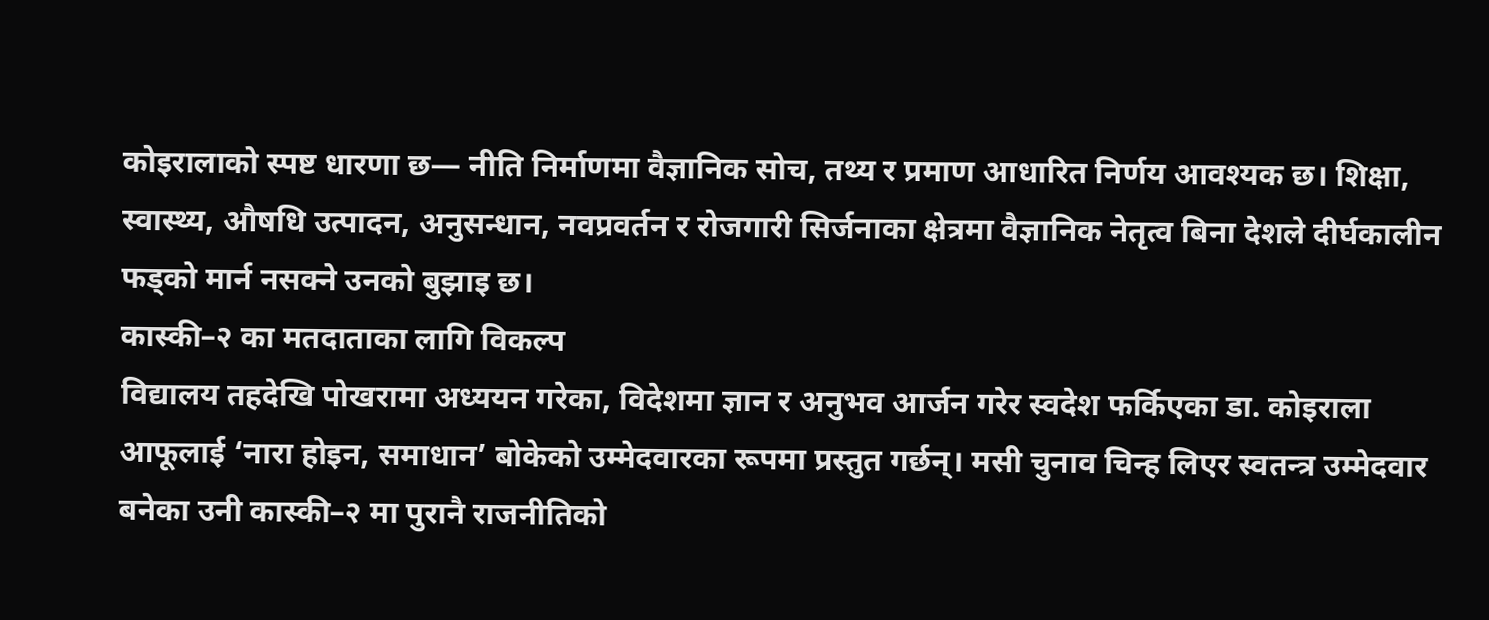कोइरालाको स्पष्ट धारणा छ— नीति निर्माणमा वैज्ञानिक सोच, तथ्य र प्रमाण आधारित निर्णय आवश्यक छ। शिक्षा, स्वास्थ्य, औषधि उत्पादन, अनुसन्धान, नवप्रवर्तन र रोजगारी सिर्जनाका क्षेत्रमा वैज्ञानिक नेतृत्व बिना देशले दीर्घकालीन फड्को मार्न नसक्ने उनको बुझाइ छ।
कास्की–२ का मतदाताका लागि विकल्प
विद्यालय तहदेखि पोखरामा अध्ययन गरेका, विदेशमा ज्ञान र अनुभव आर्जन गरेर स्वदेश फर्किएका डा. कोइराला आफूलाई ‘नारा होइन, समाधान’ बोकेको उम्मेदवारका रूपमा प्रस्तुत गर्छन्। मसी चुनाव चिन्ह लिएर स्वतन्त्र उम्मेदवार बनेका उनी कास्की–२ मा पुरानै राजनीतिको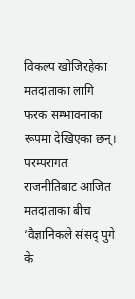विकल्प खोजिरहेका मतदाताका लागि फरक सम्भावनाका रूपमा देखिएका छन्।
परम्परागत राजनीतिबाट आजित मतदाताका बीच ‘वैज्ञानिकले संसद् पुगे के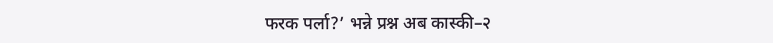फरक पर्ला?’ भन्ने प्रश्न अब कास्की–२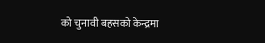को चुनावी बहसको केन्द्रमा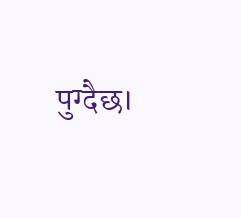पुग्दैछ।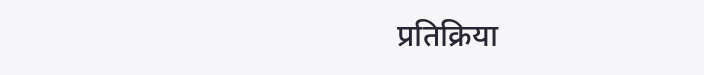प्रतिक्रिया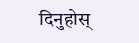दिनुहोस्